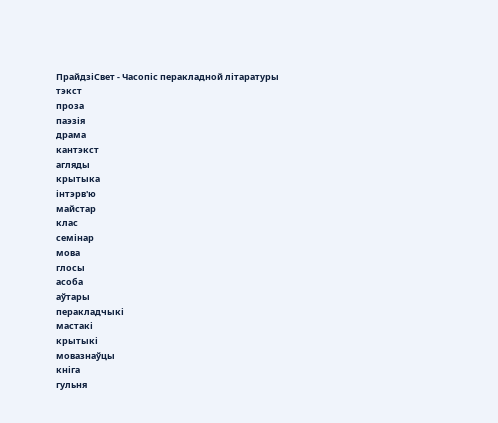ПрайдзіСвет - Часопіс перакладной літаратуры
тэкст
проза
паэзія
драма
кантэкст
агляды
крытыка
інтэрв'ю
майстар
клас
семінар
мова
глосы
асоба
аўтары
перакладчыкі
мастакі
крытыкі
мовазнаўцы
кніга
гульня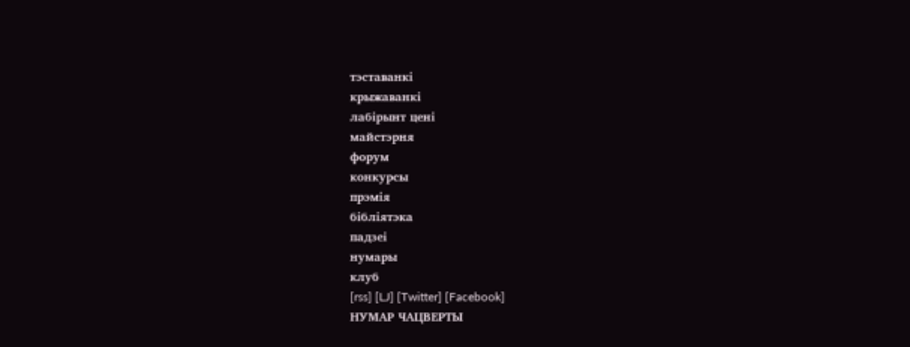тэставанкі
крыжаванкі
лабірынт цені
майстэрня
форум
конкурсы
прэмія
бібліятэка
падзеі
нумары
клуб
[rss] [LJ] [Twitter] [Facebook]
НУМАР ЧАЦВЕРТЫ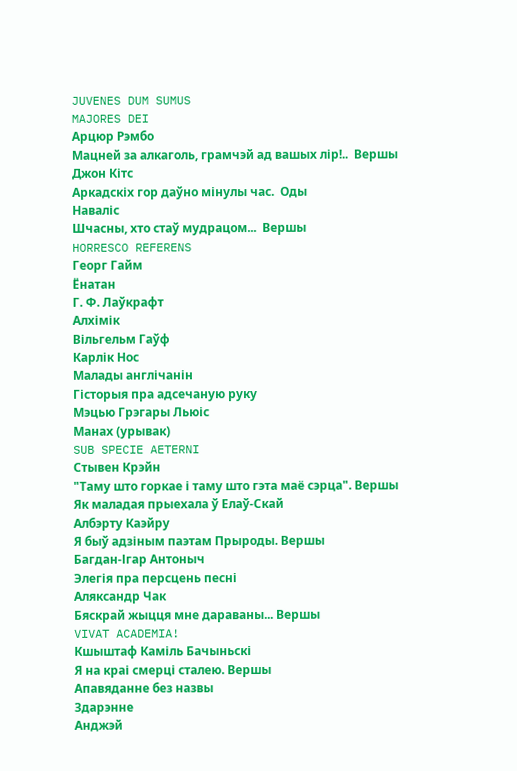JUVENES DUM SUMUS
MAJORES DEI
Арцюр Рэмбо
Мацней за алкаголь, грамчэй ад вашых лір!..  Вершы
Джон Кітс
Аркадскіх гор даўно мінулы час.  Оды
Наваліс
Шчасны, хто стаў мудрацом...  Вершы
HORRESCO REFERENS
Георг Гайм
Ёнатан
Г. Ф. Лаўкрафт
Алхімік
Вільгельм Гаўф
Карлік Нос
Малады англічанін
Гісторыя пра адсечаную руку
Мэцью Грэгары Льюіс
Манах (урывак)
SUB SPECIE AETERNI
Стывен Крэйн
"Таму што горкае і таму што гэта маё сэрца". Вершы
Як маладая прыехала ў Елаў-Скай
Албэрту Каэйру
Я быў адзіным паэтам Прыроды. Вершы
Багдан-Ігар Антоныч
Элегія пра персцень песні
Аляксандр Чак
Бяскрай жыцця мне дараваны... Вершы
VIVAT ACADEMIA!
Кшыштаф Каміль Бачыньскі
Я на краі смерці сталею. Вершы
Апавяданне без назвы
Здарэнне
Анджэй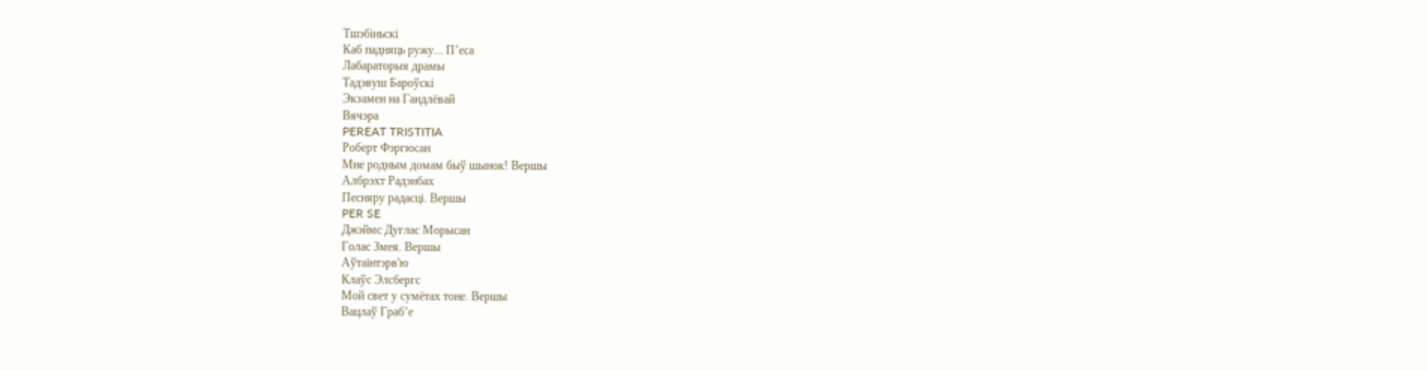Тшэбіньскі
Каб падняць ружу... П’еса
Лабараторыя драмы
Тадэвуш Бароўскі
Экзамен на Гандлёвай
Вячэра
PEREAT TRISTITIA
Роберт Фэргюсан
Мне родным домам быў шынок! Вершы
Албрэхт Радэнбах
Песняру радасці. Вершы
PER SE
Джэймс Дуглас Морысан
Голас Змея. Вершы
Аўтаінтэрв'ю
Клаўс Элсбергс
Мой свет у сумётах тоне. Вершы
Вацлаў Граб’е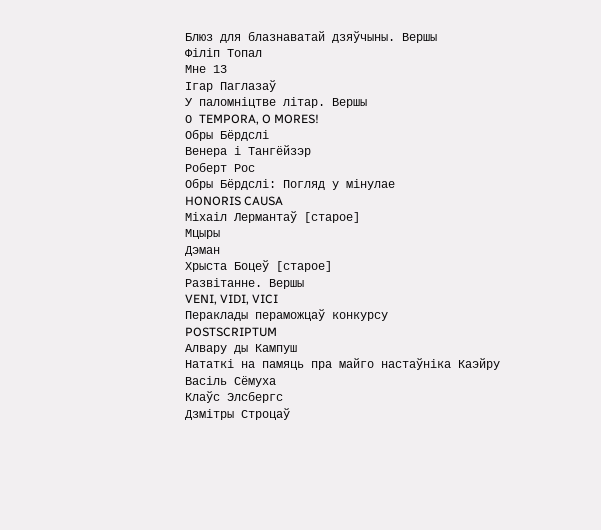Блюз для блазнаватай дзяўчыны. Вершы
Філіп Топал
Мне 13
Ігар Паглазаў
У паломніцтве літар. Вершы
О TEMPORA, O MORES!
Обры Бёрдслі
Венера і Тангёйзэр
Роберт Рос
Обры Бёрдслі: Погляд у мінулае
HONORIS CAUSA
Міхаіл Лермантаў [старое]
Мцыры
Дэман
Хрыста Боцеў [старое]
Развітанне. Вершы
VENI, VIDI, VICI
Пераклады пераможцаў конкурсу
POSTSCRIPTUM
Алвару ды Кампуш
Нататкі на памяць пра майго настаўніка Каэйру
Васіль Сёмуха
Клаўс Элсбергс
Дзмітры Строцаў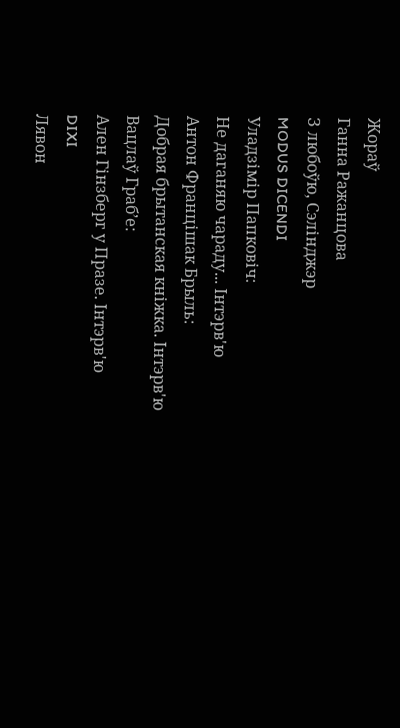Жораў
Ганна Ражанцова
З любоўю, Сэлінджэр
MODUS DICENDI
Уладзімір Папковіч:
Не даганяю чараду... Інтэрв'ю
Антон Францішак Брыль:
Добрая брытанская кніжка. Інтэрв'ю
Вацлаў Граб’е:
Ален Гінзберг у Празе. Інтэрв'ю
DIXI
Лявон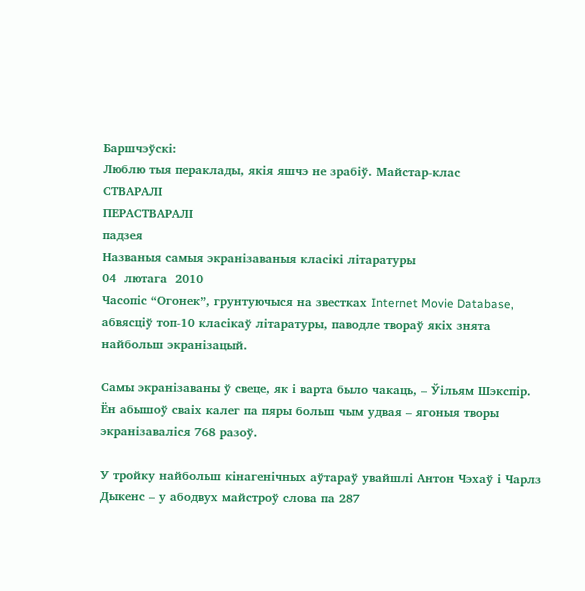Баршчэўскі:
Люблю тыя пераклады, якія яшчэ не зрабіў. Майстар-клас
СТВАРАЛІ
ПЕРАСТВАРАЛІ
падзея
Названыя самыя экранізаваныя класікі літаратуры
04  лютага  2010
Часопіс “Огонек”, грунтуючыся на звестках Internet Movie Database, абвясціў топ-10 класікаў літаратуры, паводле твораў якіх знята найбольш экранізацый.

Самы экранізаваны ў свеце, як і варта было чакаць, – Ўільям Шэкспір. Ён абышоў сваіх калег па пяры больш чым удвая – ягоныя творы экранізаваліся 768 разоў.

У тройку найбольш кінагенічных аўтараў увайшлі Антон Чэхаў і Чарлз Дыкенс – у абодвух майстроў слова па 287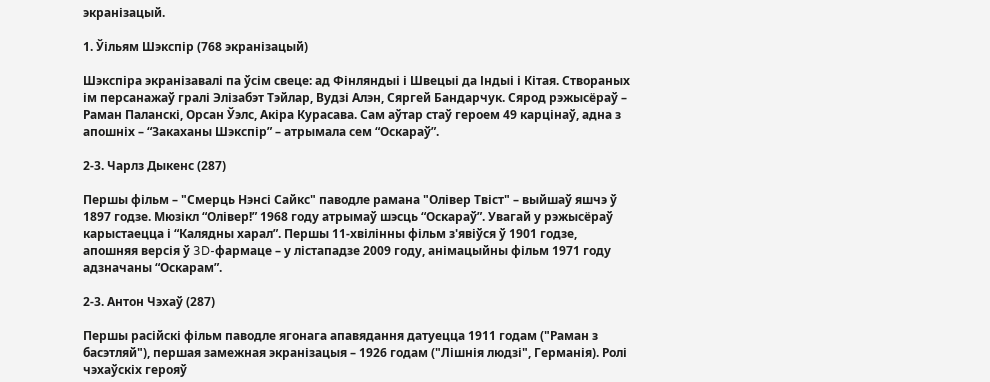экранізацый.

1. Ўільям Шэкспір (768 экранізацый)

Шэкспіра экранізавалі па ўсім свеце: ад Фінляндыі і Швецыі да Індыі і Кітая. Створаных ім персанажаў гралі Элізабэт Тэйлар, Вудзі Алэн, Сяргей Бандарчук. Сярод рэжысёраў – Раман Паланскі, Орсан Ўэлс, Акіра Курасава. Сам аўтар стаў героем 49 карцінаў, адна з апошніх – “Закаханы Шэкспір” – атрымала сем “Оскараў”.

2-3. Чарлз Дыкенс (287)

Першы фільм – "Смерць Нэнсі Сайкс" паводле рамана "Олівер Твіст" – выйшаў яшчэ ў 1897 годзе. Мюзікл “Олівер!” 1968 году атрымаў шэсць “Оскараў”. Увагай у рэжысёраў карыстаецца і “Калядны харал”. Першы 11-хвілінны фільм з'явіўся ў 1901 годзе, апошняя версія ў 3D-фармаце – у лістападзе 2009 году, анімацыйны фільм 1971 году адзначаны “Оскарам”.

2-3. Антон Чэхаў (287)

Першы расійскі фільм паводле ягонага апавядання датуецца 1911 годам ("Раман з басэтляй"), першая замежная экранізацыя – 1926 годам ("Лішнія людзі", Германія). Ролі чэхаўскіх герояў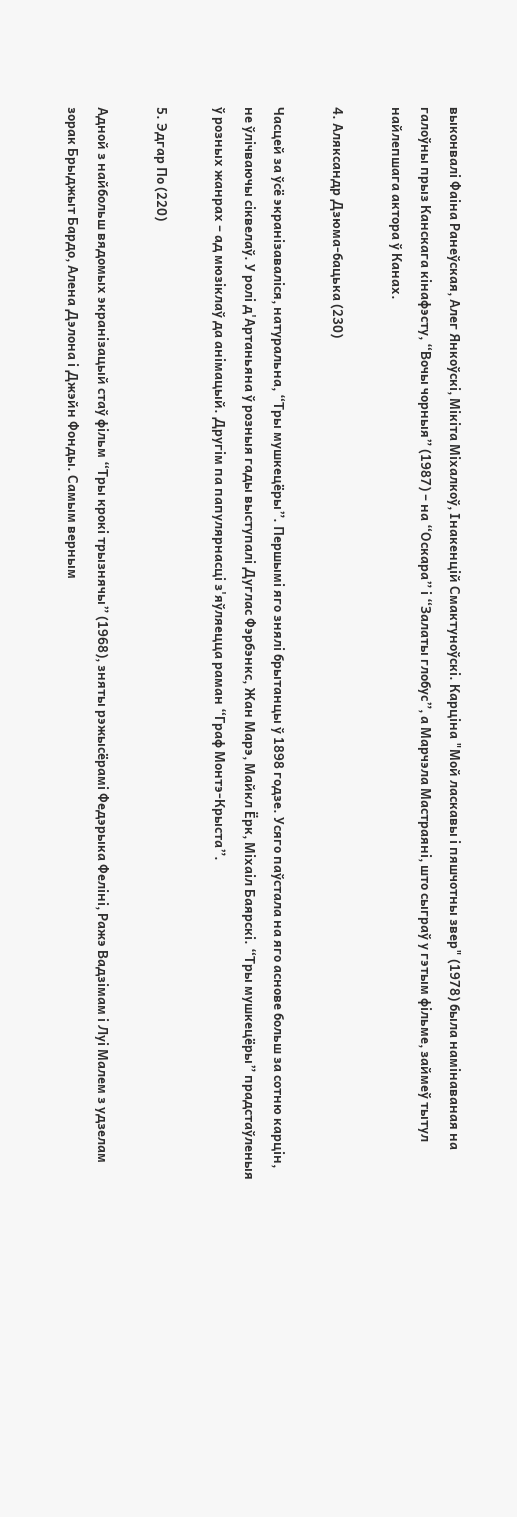выконвалі Фаіна Ранеўская, Алег Янкоўскі, Мікіта Міхалкоў, Інакенцій Смактуноўскі. Карціна "Мой ласкавы і пяшчотны звер" (1978) была намінаваная на галоўны прыз Канскага кінафэсту, “Вочы чорныя” (1987) – на “Оскара” і “Залаты глобус”, а Марчэла Мастраяні, што сыграў у гэтым фільме, займеў тытул найлепшага актора ў Канах.

4. Аляксандр Дзюма-бацька (230)

Часцей за ўсё экранізаваліся, натуральна, “Тры мушкецёры”. Першымі яго знялі брытанцы ў 1898 годзе. Усяго паўстала на яго аснове больш за сотню карцін, не ўлічваючы сіквелаў. У ролі д'Артаньяна ў розныя гады выступалі Дуглас Фэрбэнкс, Жан Марэ, Майкл Ёрк, Міхаіл Баярскі. “Тры мушкецёры” прадстаўленыя ў розных жанрах – ад мюзіклаў да анімацый. Другім па папулярнасці з'яўляецца раман “Граф Монтэ-Крыста”.

5. Эдгар По (220)

Адной з найбольш вядомых экранізацый стаў фільм “Тры крокі трызнячы” (1968), зняты рэжысёрамі Федэрыка Феліні, Ражэ Вадзімам і Луі Малем з удзелам зорак Брыджыт Бардо, Алена Дэлона і Джэйн Фонды. Самым верным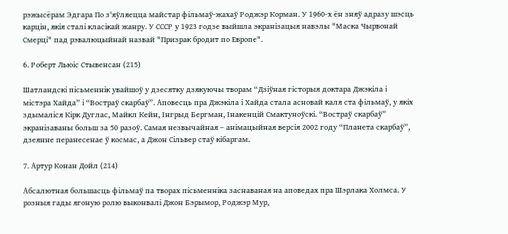рэжысёрам Эдгара По з'яўляецца майстар фільмаў-жахаў Роджэр Корман. У 1960-х ён зняў адразу шэсць карцін, якія сталі класікай жанру. У СССР у 1923 годзе выйшла экранізацыя навэлы "Маска Чырвонай Смерці" пад рэвалюцыйнай назвай "Призрак бродит по Европе".

6. Роберт Льюіс Стывенсан (215)

Шатландскі пісьменнік увайшоў у дзесятку дзякуючы творам “Дзіўная гісторыя доктара Джэкіла і містэра Хайда” і “Востраў скарбаў”. Аповесць пра Джэкіла і Хайда стала асновай каля ста фільмаў, у якіх здымаліся Кірк Дуглас, Майкл Кейн, Інгрыд Бергман, Інакенцій Смактуноўскі. “Востраў скарбаў” экранізаваны больш за 50 разоў. Самая незвычайная – анімацыйная версія 2002 году “Планета скарбаў”, дзеянне перанесенае ў космас, а Джон Сільвер стаў кібаргам.

7. Артур Конан Дойл (214)

Абсалютная большасць фільмаў па творах пісьменніка заснаваная на аповедах пра Шэрлака Холмса. У розныя гады ягоную ролю выконвалі Джон Бэрымор, Роджэр Мур,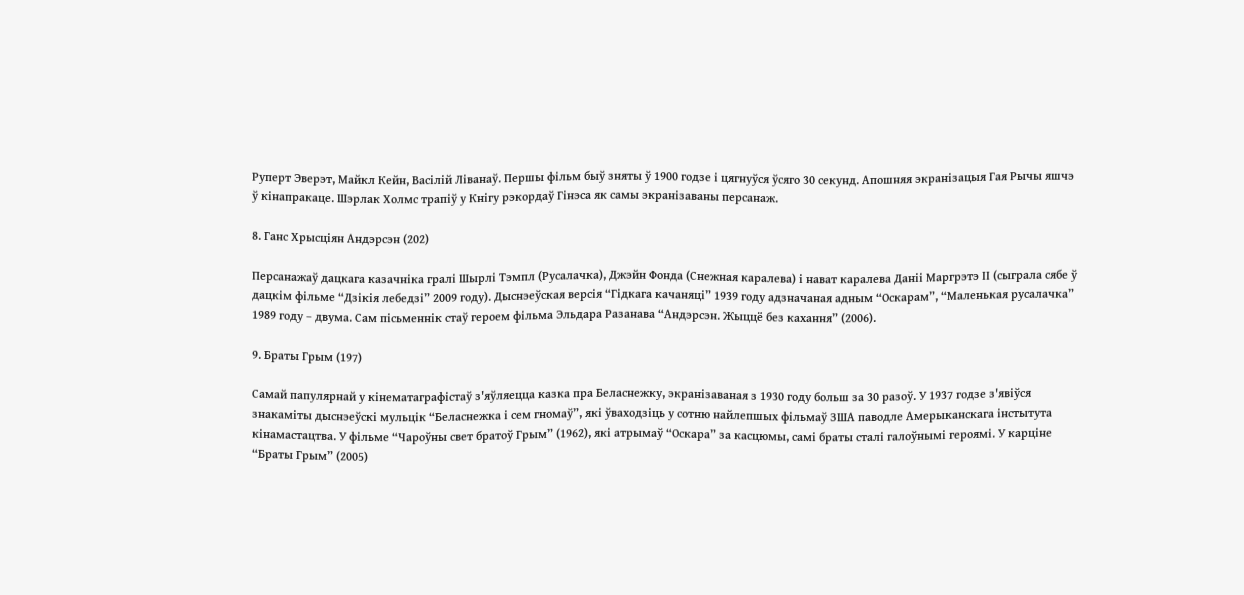Руперт Эверэт, Майкл Кейн, Васілій Ліванаў. Першы фільм быў зняты ў 1900 годзе і цягнуўся ўсяго 30 секунд. Апошняя экранізацыя Гая Рычы яшчэ ў кінапракаце. Шэрлак Холмс трапіў у Кнігу рэкордаў Гінэса як самы экранізаваны персанаж.

8. Ганс Хрысціян Андэрсэн (202)

Персанажаў дацкага казачніка гралі Шырлі Тэмпл (Русалачка), Джэйн Фонда (Снежная каралева) і нават каралева Даніі Маргрэтэ ІІ (сыграла сябе ў дацкім фільме “Дзікія лебедзі” 2009 году). Дыснэеўская версія “Гідкага качаняці” 1939 году адзначаная адным “Оскарам”, “Маленькая русалачка” 1989 году – двума. Сам пісьменнік стаў героем фільма Эльдара Разанава “Андэрсэн. Жыццё без кахання” (2006).

9. Браты Грым (197)

Самай папулярнай у кінематаграфістаў з'яўляецца казка пра Беласнежку, экранізаваная з 1930 году больш за 30 разоў. У 1937 годзе з'явіўся знакаміты дыснэеўскі мульцік “Беласнежка і сем гномаў”, які ўваходзіць у сотню найлепшых фільмаў ЗША паводле Амерыканскага інстытута кінамастацтва. У фільме “Чароўны свет братоў Грым” (1962), які атрымаў “Оскара” за касцюмы, самі браты сталі галоўнымі героямі. У карціне “Браты Грым” (2005)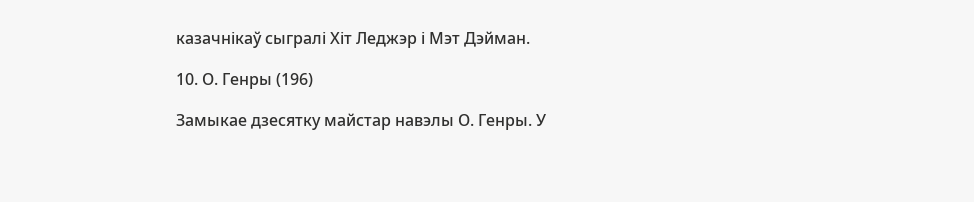казачнікаў сыгралі Хіт Леджэр і Мэт Дэйман.

10. О. Генры (196)

Замыкае дзесятку майстар навэлы О. Генры. У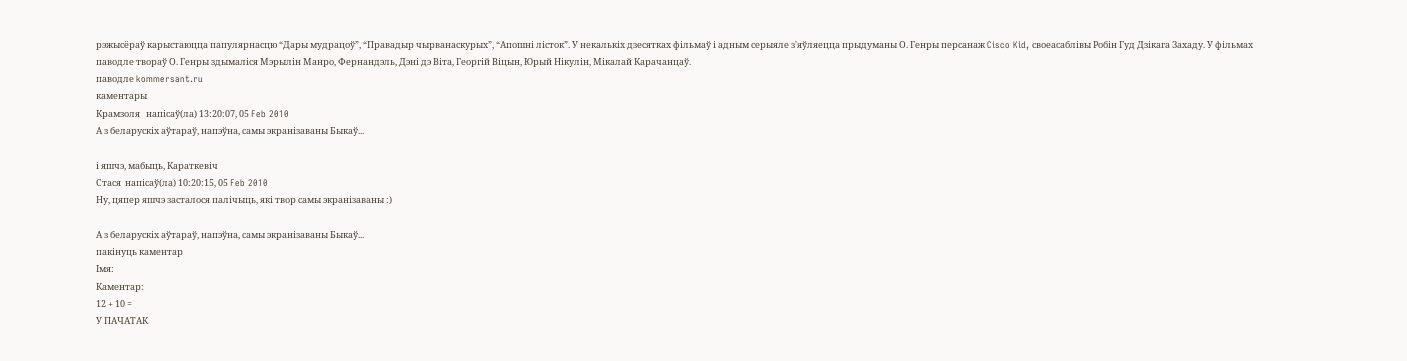рэжысёраў карыстаюцца папулярнасцю “Дары мудрацоў”, “Правадыр чырванаскурых”, “Апошні лісток”. У некалькіх дзесятках фільмаў і адным серыяле з'яўляецца прыдуманы О. Генры персанаж Cisco Kid, своеасаблівы Робін Гуд Дзікага Захаду. У фільмах паводле твораў О. Генры здымаліся Мэрылін Манро, Фернандэль, Дэні дэ Віта, Георгій Віцын, Юрый Нікулін, Мікалай Карачанцаў.
паводле kommersant.ru
каментары
Крамзоля   напісаў(ла) 13:20:07, 05 Feb 2010
А з беларускіх аўтараў, напэўна, самы экранізаваны Быкаў...

і яшчэ, мабыць, Караткевіч
Стася  напісаў(ла) 10:20:15, 05 Feb 2010
Ну, цяпер яшчэ засталося палічыць, які твор самы экранізаваны :)

А з беларускіх аўтараў, напэўна, самы экранізаваны Быкаў...
пакінуць каментар
Імя:
Каментар:
12 + 10 =
У ПАЧАТАК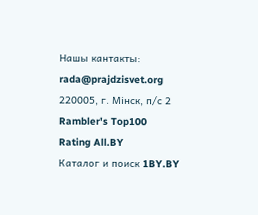Нашы кантакты:
rada@prajdzisvet.org
220005, г. Мінск, п/с 2
Rambler's Top100
Rating All.BY
Каталог и поиск 1BY.BY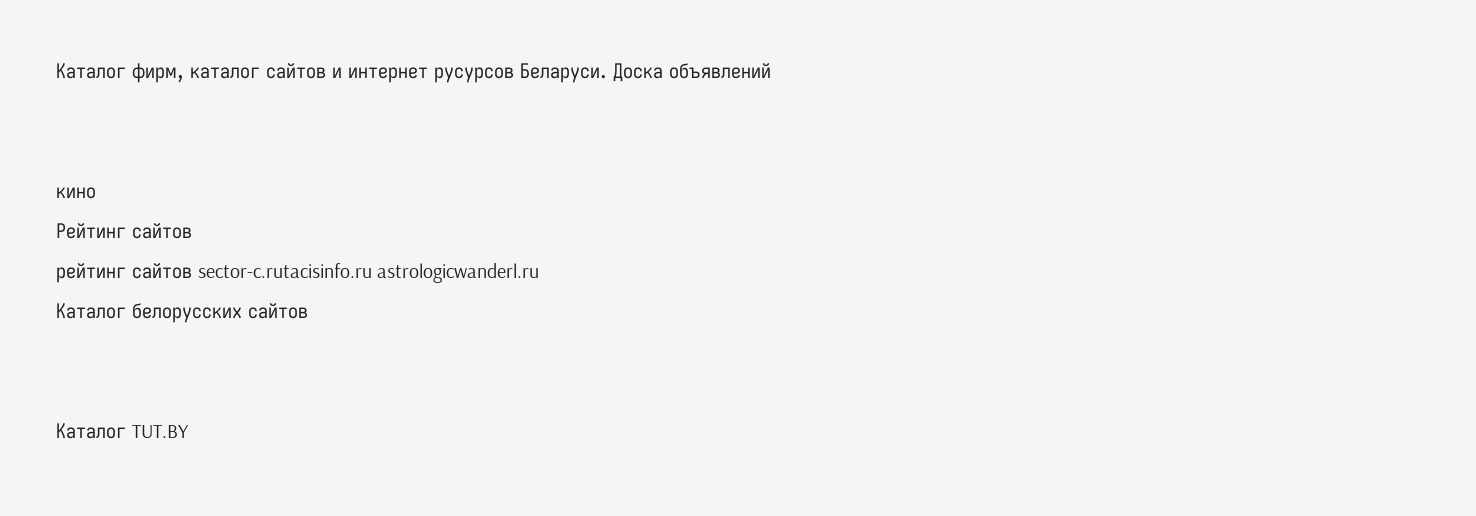Каталог фирм, каталог сайтов и интернет русурсов Беларуси. Доска объявлений


кино
Рейтинг сайтов
рейтинг сайтов sector-c.rutacisinfo.ru astrologicwanderl.ru
Каталог белорусских сайтов


Каталог TUT.BY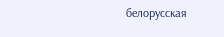белорусская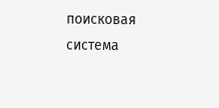поисковая система